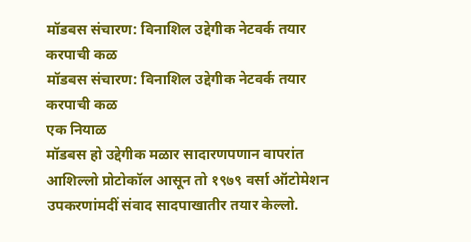मॉडबस संचारण: विनाशिल उद्देगीक नेटवर्क तयार करपाची कळ
मॉडबस संचारण: विनाशिल उद्देगीक नेटवर्क तयार करपाची कळ
एक नियाळ
मॉडबस हो उद्देगीक मळार सादारणपणान वापरांत आशिल्लो प्रोटोकॉल आसून तो १९७९ वर्सा ऑटोमेशन उपकरणांमदीं संवाद सादपाखातीर तयार केल्लो.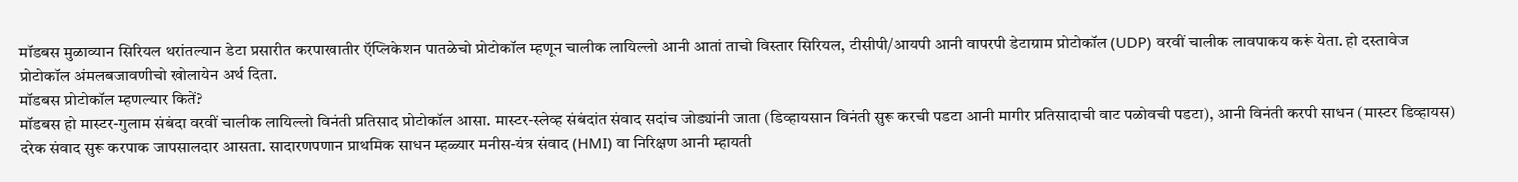मॉडबस मुळाव्यान सिरियल थरांतल्यान डेटा प्रसारीत करपाखातीर ऍप्लिकेशन पातळेचो प्रोटोकॉल म्हणून चालीक लायिल्लो आनी आतां ताचो विस्तार सिरियल, टीसीपी/आयपी आनी वापरपी डेटाग्राम प्रोटोकॉल (UDP) वरवीं चालीक लावपाकय करूं येता. हो दस्तावेज प्रोटोकॉल अंमलबजावणीचो खोलायेन अर्थ दिता.
मॉडबस प्रोटोकॉल म्हणल्यार कितें?
मॉडबस हो मास्टर-गुलाम संबंदा वरवीं चालीक लायिल्लो विनंती प्रतिसाद प्रोटोकॉल आसा. मास्टर-स्लेव्ह संबंदांत संवाद सदांच जोड्यांनी जाता (डिव्हायसान विनंती सुरू करची पडटा आनी मागीर प्रतिसादाची वाट पळोवची पडटा), आनी विनंती करपी साधन (मास्टर डिव्हायस) दरेक संवाद सुरू करपाक जापसालदार आसता. सादारणपणान प्राथमिक साधन म्हळ्यार मनीस-यंत्र संवाद (HMI) वा निरिक्षण आनी म्हायती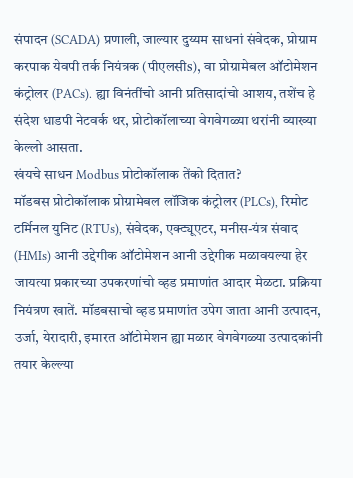संपादन (SCADA) प्रणाली, जाल्यार दुय्यम साधनां संवेदक, प्रोग्राम करपाक येवपी तर्क नियंत्रक (पीएलसीs), वा प्रोग्रामेबल ऑटोमेशन कंट्रोलर (PACs). ह्या विनंतींचो आनी प्रतिसादांचो आशय, तशेंच हे संदेश धाडपी नेटवर्क थर, प्रोटोकॉलाच्या वेगवेगळ्या थरांनी व्याख्या केल्लो आसता.
खंयचे साधन Modbus प्रोटोकॉलाक तेंको दितात?
मॉडबस प्रोटोकॉलाक प्रोग्रामेबल लॉजिक कंट्रोलर (PLCs), रिमोट टर्मिनल युनिट (RTUs), संवेदक, एक्ट्यूएटर, मनीस-यंत्र संवाद (HMIs) आनी उद्देगीक ऑटोमेशन आनी उद्देगीक मळावयल्या हेर जायत्या प्रकारच्या उपकरणांचो व्हड प्रमाणांत आदार मेळटा. प्रक्रिया नियंत्रण खातें. मॉडबसाचो व्हड प्रमाणांत उपेग जाता आनी उत्पादन, उर्जा, येरादारी, इमारत ऑटोमेशन ह्या मळार वेगवेगळ्या उत्पादकांनी तयार केल्ल्या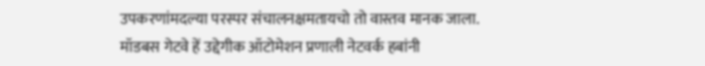उपकरणांमदल्या परस्पर संचालनक्षमतायचो तो वास्तव मानक जाला.
मॉडबस गेटवे हें उद्देगीक ऑटोमेशन प्रणाली नेटवर्क हबांनी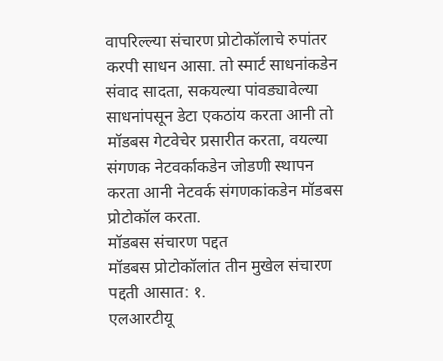वापरिल्ल्या संचारण प्रोटोकॉलाचे रुपांतर करपी साधन आसा. तो स्मार्ट साधनांकडेन संवाद सादता, सकयल्या पांवड्यावेल्या साधनांपसून डेटा एकठांय करता आनी तो मॉडबस गेटवेचेर प्रसारीत करता, वयल्या संगणक नेटवर्काकडेन जोडणी स्थापन करता आनी नेटवर्क संगणकांकडेन मॉडबस प्रोटोकॉल करता.
मॉडबस संचारण पद्दत
मॉडबस प्रोटोकॉलांत तीन मुखेल संचारण पद्दती आसात: १.
एलआरटीयू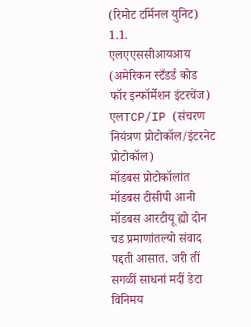(रिमोट टर्मिनल युनिट) 1.1.
एलएएससीआयआय (अमेरिकन स्टँडर्ड कोड फॉर इन्फॉर्मेशन इंटरचेंज)
एलTCP/IP (संचरण नियंत्रण प्रोटोकॉल/इंटरनेट प्रोटोकॉल)
मॉडबस प्रोटोकॉलांत मॉडबस टीसीपी आनी मॉडबस आरटीयू ह्यो दोन चड प्रमाणांतल्यो संवाद पद्दती आसात. जरी तीं सगळीं साधनां मदीं डेटा विनिमय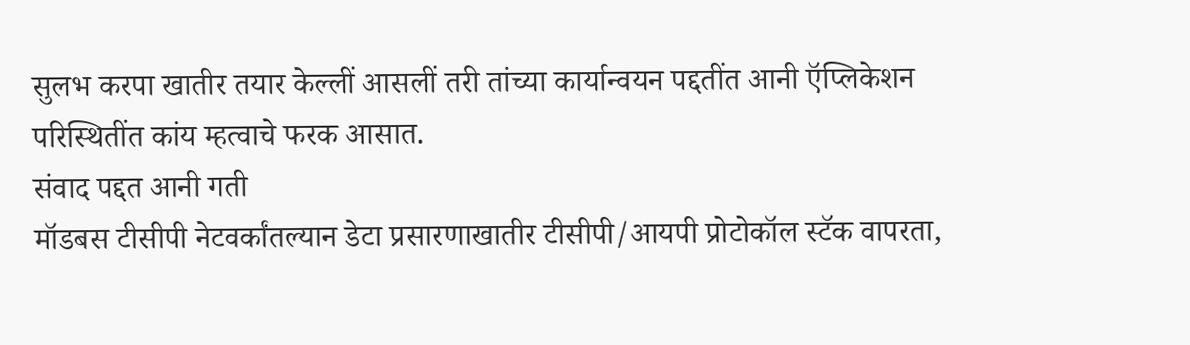सुलभ करपा खातीर तयार केल्लीं आसलीं तरी तांच्या कार्यान्वयन पद्दतींत आनी ऍप्लिकेशन परिस्थितींत कांय म्हत्वाचे फरक आसात.
संवाद पद्दत आनी गती
मॉडबस टीसीपी नेटवर्कांतल्यान डेटा प्रसारणाखातीर टीसीपी/आयपी प्रोटोकॉल स्टॅक वापरता,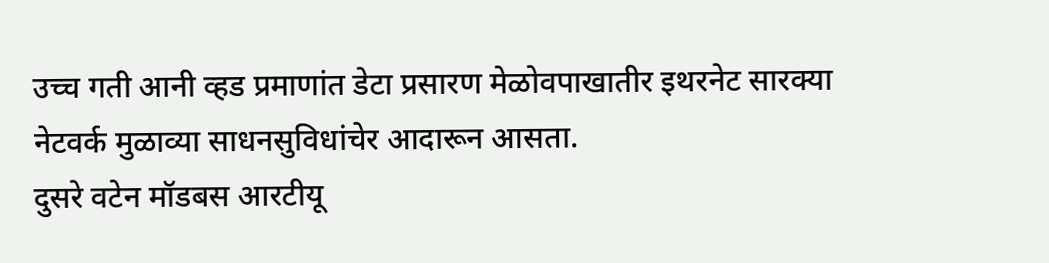उच्च गती आनी व्हड प्रमाणांत डेटा प्रसारण मेळोवपाखातीर इथरनेट सारक्या नेटवर्क मुळाव्या साधनसुविधांचेर आदारून आसता.
दुसरे वटेन मॉडबस आरटीयू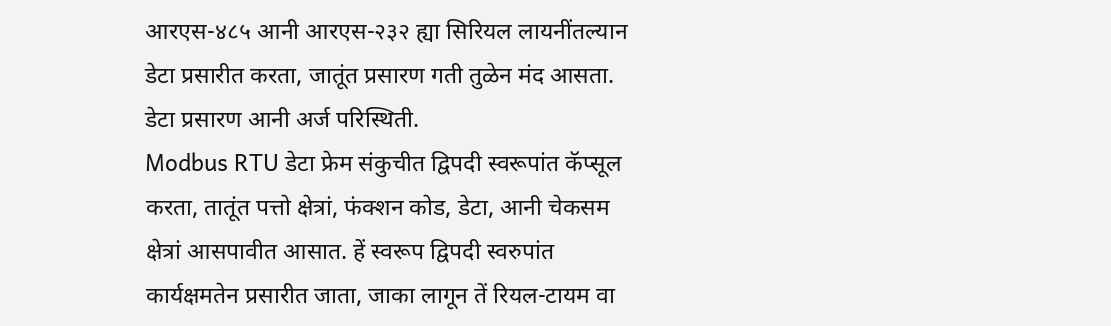आरएस-४८५ आनी आरएस-२३२ ह्या सिरियल लायनींतल्यान डेटा प्रसारीत करता, जातूंत प्रसारण गती तुळेन मंद आसता. डेटा प्रसारण आनी अर्ज परिस्थिती.
Modbus RTU डेटा फ्रेम संकुचीत द्विपदी स्वरूपांत कॅप्सूल करता, तातूंत पत्तो क्षेत्रां, फंक्शन कोड, डेटा, आनी चेकसम क्षेत्रां आसपावीत आसात. हें स्वरूप द्विपदी स्वरुपांत कार्यक्षमतेन प्रसारीत जाता, जाका लागून तें रियल-टायम वा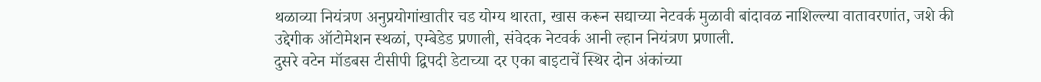थळाव्या नियंत्रण अनुप्रयोगांखातीर चड योग्य थारता, खास करून सद्याच्या नेटवर्क मुळावी बांदावळ नाशिल्ल्या वातावरणांत, जशे की उद्देगीक ऑटोमेशन स्थळां, एम्बेडेड प्रणाली, संवेदक नेटवर्क आनी ल्हान नियंत्रण प्रणाली.
दुसरे वटेन मॉडबस टीसीपी द्विपदी डेटाच्या दर एका बाइटाचें स्थिर दोन अंकांच्या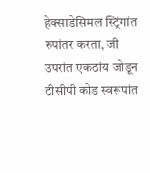हेक्साडेसिमल स्ट्रिंगांत रुपांतर करता, जी उपरांत एकठांय जोडून टीसीपी कोड स्वरूपांत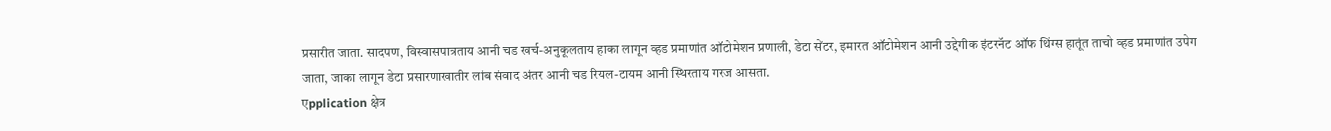प्रसारीत जाता. सादपण, विस्वासपात्रताय आनी चड खर्च-अनुकूलताय हाका लागून व्हड प्रमाणांत ऑटोमेशन प्रणाली, डेटा सेंटर, इमारत ऑटोमेशन आनी उद्देगीक इंटरनॅट ऑफ थिंग्स हातूंत ताचो व्हड प्रमाणांत उपेग जाता, जाका लागून डेटा प्रसारणाखातीर लांब संवाद अंतर आनी चड रियल-टायम आनी स्थिरताय गरज आसता.
एpplication क्षेत्र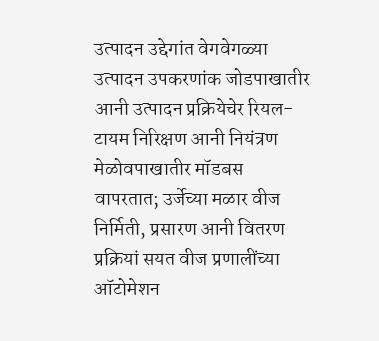उत्पादन उद्देगांत वेगवेगळ्या उत्पादन उपकरणांक जोडपाखातीर आनी उत्पादन प्रक्रियेचेर रियल-टायम निरिक्षण आनी नियंत्रण मेळोवपाखातीर मॉडबस वापरतात; उर्जेच्या मळार वीज निर्मिती, प्रसारण आनी वितरण प्रक्रियां सयत वीज प्रणालींच्या ऑटोमेशन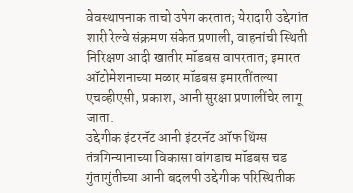वेवस्थापनाक ताचो उपेग करतात; येरादारी उद्देगांत शारी रेल्वे संक्रमण संकेत प्रणाली, वाहनांची स्थिती निरिक्षण आदी खातीर मॉडबस वापरतात; इमारत ऑटोमेशनाच्या मळार मॉडबस इमारतींतल्या एचव्हीएसी, प्रकाश, आनी सुरक्षा प्रणालींचेर लागू जाता.
उद्देगीक इंटरनॅट आनी इंटरनॅट ऑफ थिंग्स तंत्रगिन्यानाच्या विकासा वांगडाच मॉडबस चड गुंतागुंतीच्या आनी बदलपी उद्देगीक परिस्थितीक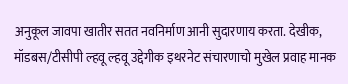अनुकूल जावपा खातीर सतत नवनिर्माण आनी सुदारणाय करता. देखीक, मॉडबस/टीसीपी ल्हवू ल्हवू उद्देगीक इथरनेट संचारणाचो मुखेल प्रवाह मानक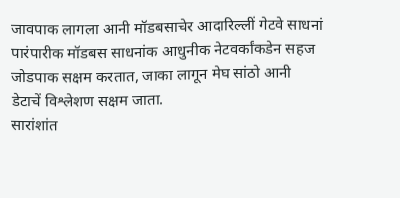जावपाक लागला आनी मॉडबसाचेर आदारिल्लीं गेटवे साधनां पारंपारीक मॉडबस साधनांक आधुनीक नेटवर्कांकडेन सहज जोडपाक सक्षम करतात, जाका लागून मेघ सांठो आनी डेटाचें विश्लेशण सक्षम जाता.
सारांशांत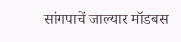सांगपाचें जाल्यार मॉडबस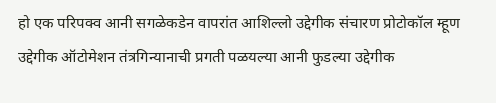हो एक परिपक्व आनी सगळेकडेन वापरांत आशिल्लो उद्देगीक संचारण प्रोटोकॉल म्हूण उद्देगीक ऑटोमेशन तंत्रगिन्यानाची प्रगती पळयल्या आनी फुडल्या उद्देगीक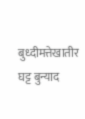बुध्दीमत्तेखातीर घट्ट बुन्याद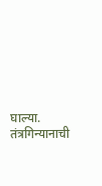घाल्या. तंत्रगिन्यानाची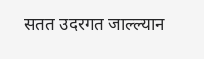सतत उदरगत जाल्ल्यान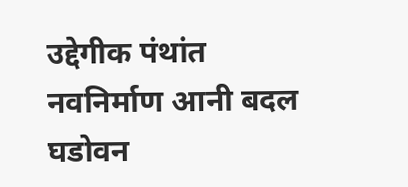उद्देगीक पंथांत नवनिर्माण आनी बदल घडोवन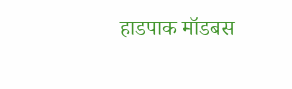हाडपाक मॉडबस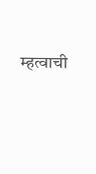म्हत्वाची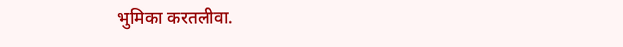भुमिका करतलीवा.